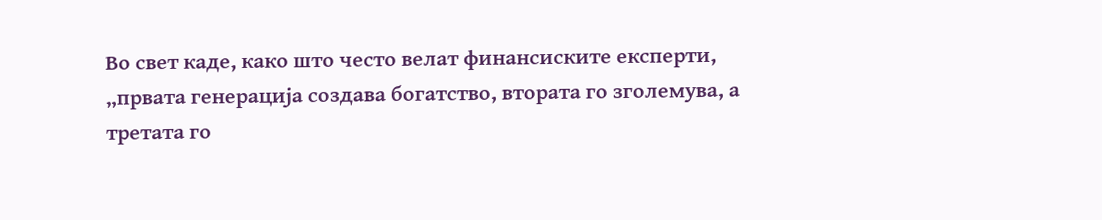Во свет каде, како што често велат финансиските експерти, „првата генерација создава богатство, втората го зголемува, а третата го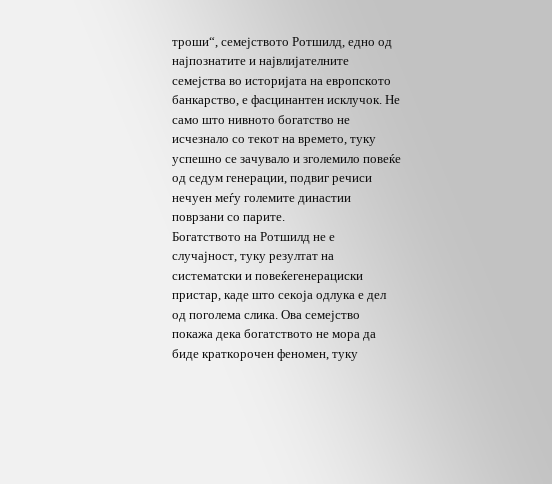троши“, семејството Ротшилд, едно од најпознатите и највлијателните семејства во историјата на европското банкарство, е фасцинантен исклучок. Не само што нивното богатство не исчезнало со текот на времето, туку успешно се зачувало и зголемило повеќе од седум генерации, подвиг речиси нечуен меѓу големите династии поврзани со парите.
Богатството на Ротшилд не е случајност, туку резултат на систематски и повеќегенерациски пристаp, каде што секоја одлука е дел од поголема слика. Oва семејство покажа дека богатството не мора да биде краткорочен феномен, туку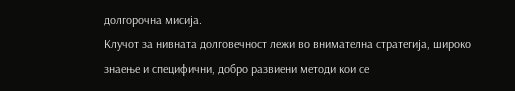долгорочна мисија.
Клучот за нивната долговечност лежи во внимателна стратегија, широко знаење и специфични, добро развиени методи кои се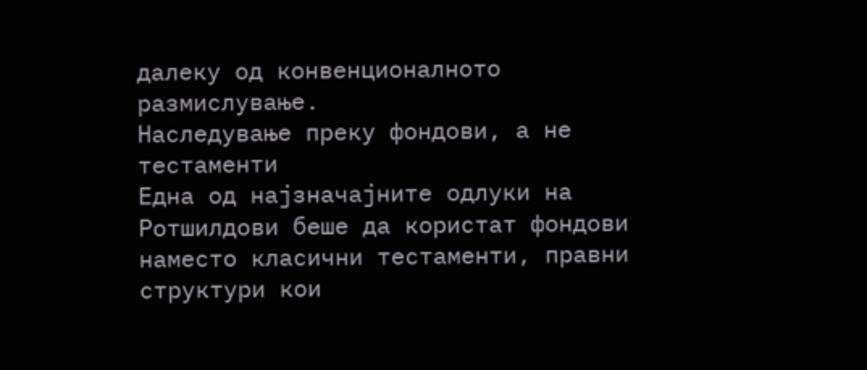далеку од конвенционалното размислување.
Наследување преку фондови, а не тестаменти
Една од најзначајните одлуки на Ротшилдови беше да користат фондови наместо класични тестаменти, правни структури кои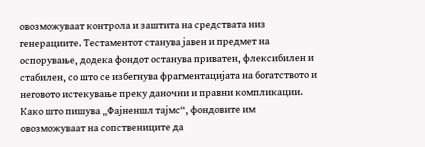овозможуваат контрола и заштита на средствата низ генерациите. Тестаментот станува јавен и предмет на оспорување, додека фондот останува приватен, флексибилен и стабилен, со што се избегнува фрагментацијата на богатството и неговото истекување преку даночни и правни компликации.
Како што пишува „Фајненшл тајмс“, фондовите им овозможуваат на сопствениците да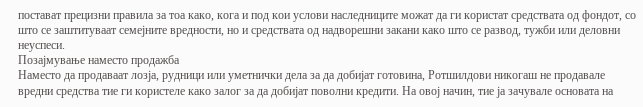постават прецизни правила за тоа како, кога и под кои услови наследниците можат да ги користат средствата од фондот, со што се заштитуваат семејните вредности, но и средствата од надворешни закани како што се развод, тужби или деловни неуспеси.
Позајмување наместо продажба
Наместо да продаваат лозја, рудници или уметнички дела за да добијат готовина, Ротшилдови никогаш не продавале вредни средства тие ги користеле како залог за да добијат поволни кредити. На овој начин, тие ја зачувале основата на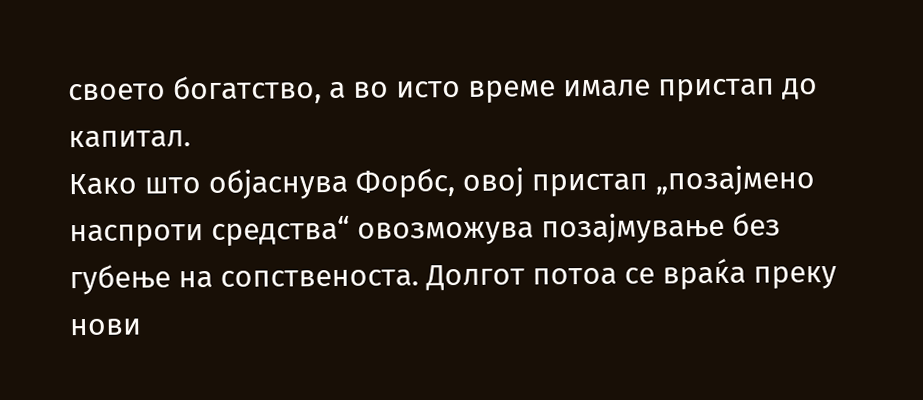своето богатство, а во исто време имале пристап до капитал.
Како што објаснува Форбс, овој пристап „позајмено наспроти средства“ овозможува позајмување без губење на сопственоста. Долгот потоа се враќа преку нови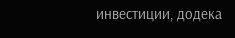инвестиции, додека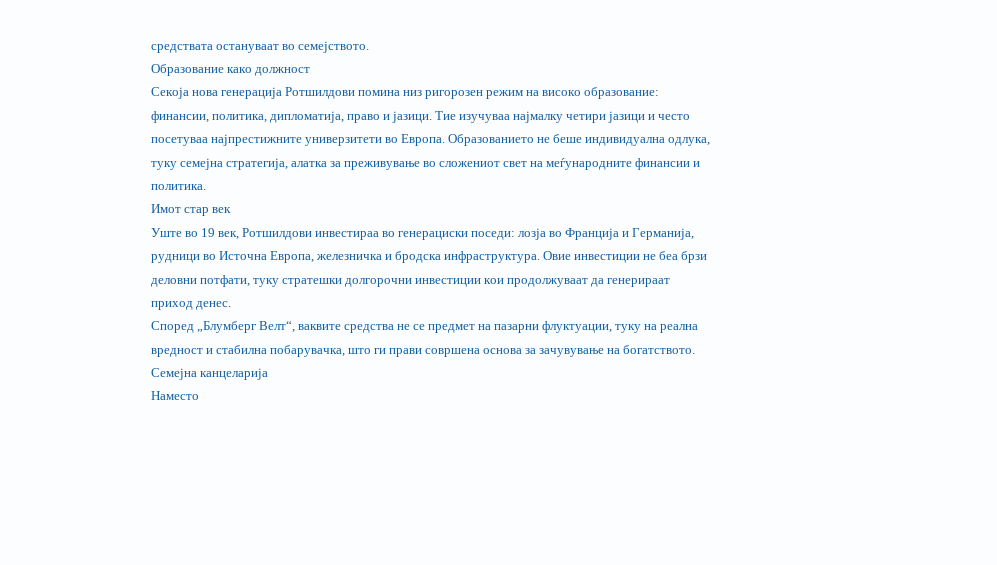средствата остануваат во семејството.
Образование како должност
Секоја нова генерација Ротшилдови помина низ ригорозен режим на високо образование: финансии, политика, дипломатија, право и јазици. Тие изучуваа најмалку четири јазици и често посетуваа најпрестижните универзитети во Европа. Образованието не беше индивидуална одлука, туку семејна стратегија, алатка за преживување во сложениот свет на меѓународните финансии и политика.
Имот стар век
Уште во 19 век, Ротшилдови инвестираа во генерациски поседи: лозја во Франција и Германија, рудници во Источна Европа, железничка и бродска инфраструктура. Овие инвестиции не беа брзи деловни потфати, туку стратешки долгорочни инвестиции кои продолжуваат да генерираат приход денес.
Според „Блумберг Велт“, ваквите средства не се предмет на пазарни флуктуации, туку на реална вредност и стабилна побарувачка, што ги прави совршена основа за зачувување на богатството.
Семејна канцеларија
Наместо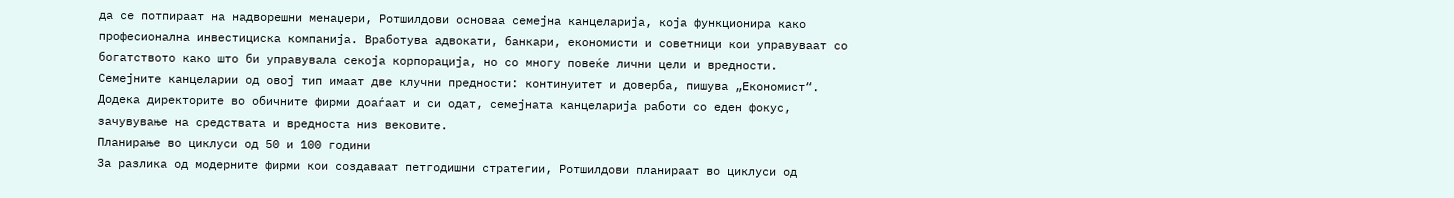да се потпираат на надворешни менаџери, Ротшилдови основаа семејна канцеларија, која функционира како професионална инвестициска компанија. Вработува адвокати, банкари, економисти и советници кои управуваат со богатството како што би управувала секоја корпорација, но со многу повеќе лични цели и вредности.
Семејните канцеларии од овој тип имаат две клучни предности: континуитет и доверба, пишува „Економист“. Додека директорите во обичните фирми доаѓаат и си одат, семејната канцеларија работи со еден фокус, зачувување на средствата и вредноста низ вековите.
Планирање во циклуси од 50 и 100 години
За разлика од модерните фирми кои создаваат петгодишни стратегии, Ротшилдови планираат во циклуси од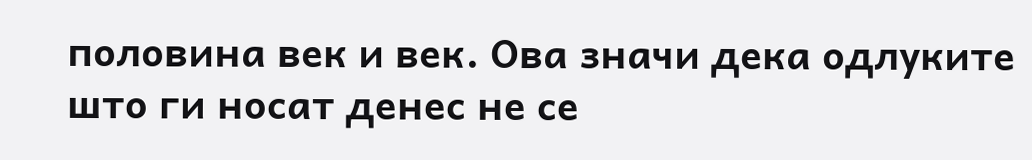половина век и век. Ова значи дека одлуките што ги носат денес не се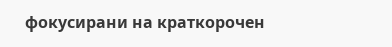фокусирани на краткорочен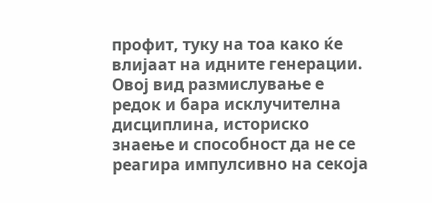профит, туку на тоа како ќе влијаат на идните генерации.
Овој вид размислување е редок и бара исклучителна дисциплина, историско знаење и способност да не се реагира импулсивно на секоја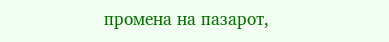промена на пазарот,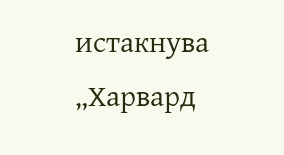истакнува „Харвард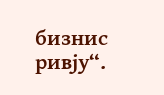бизнис ривју“.